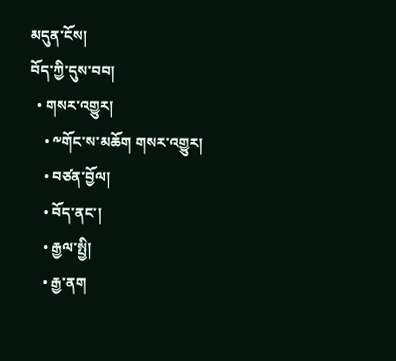མདུན་ངོས།
བོད་ཀྱི་དུས་བབ།
  • གསར་འགྱུར།
    • ༸གོང་ས་མཆོག གསར་འགྱུར།
    • བཙན་བྱོལ།
    • བོད་ནང་།
    • རྒྱལ་སྤྱི།
    • རྒྱ་ནག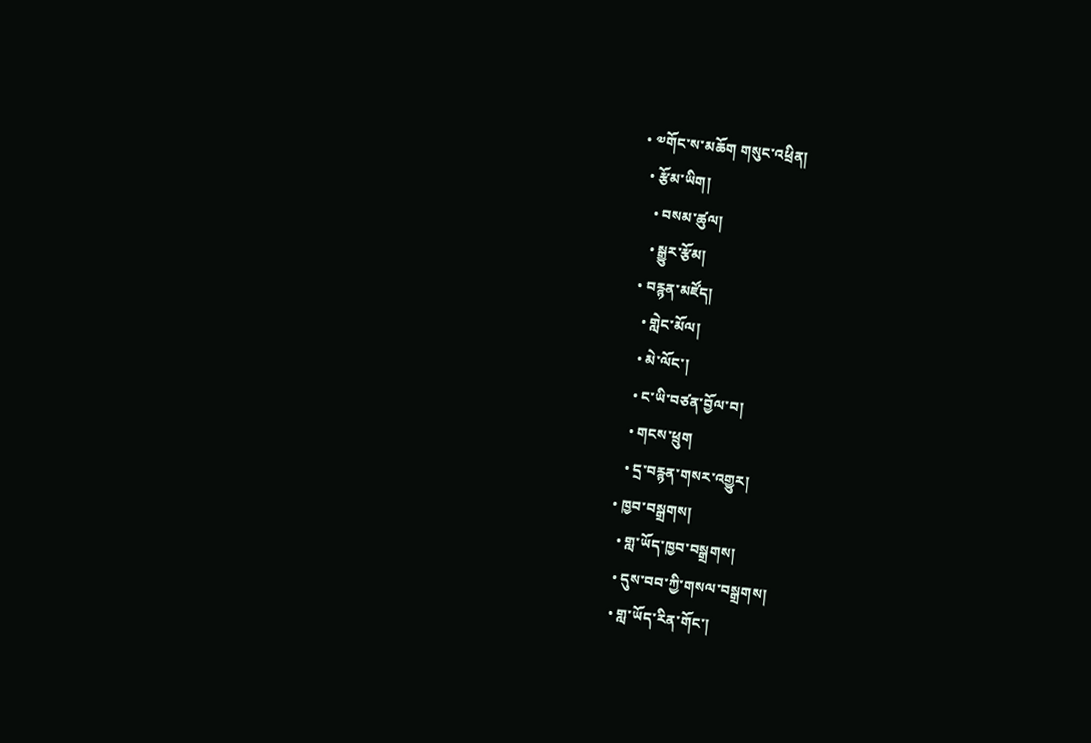• ༧གོང་ས་མཆོག གསུང་འཕྲིན།
  • རྩོམ་ཡིག།
    • བསམ་ཚུལ།
    • སྒྱུར་རྩོམ།
  • བརྙན་མཛོད།
    • གླེང་མོལ།
    • མེ་ལོང་།
    • ང་ཡི་བཙན་བྱོལ་བ།
    • གངས་ཕྲུག
    • དྲ་བརྙན་གསར་འགྱུར།
  • ཁྱབ་བསྒྲགས།
    • གླ་ཡོད་ཁྱབ་བསྒྲགས།
    • དུས་བབ་ཀྱི་གསལ་བསྒྲགས།
    • གླ་ཡོད་རིན་གོང་།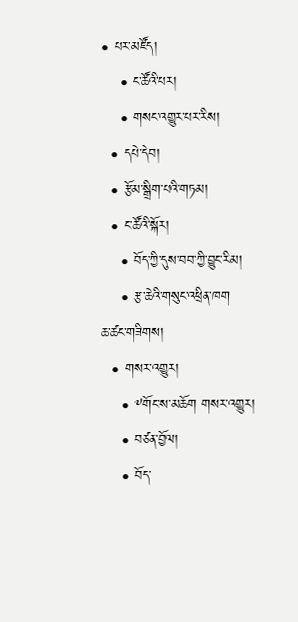• པར་མཛོད།
    • ང་ཚོའི་པར།
    • གསང་འགྱུར་པར་རིས།
  • དཔེ་དེབ།
  • རྩོམ་སྒྲིག་པའི་གཏམ།
  • ང་ཚོའི་སྐོར།
    • བོད་ཀྱི་དུས་བབ་ཀྱི་བྱུང་རིམ།
    • རྩ་ཆེའི་གསུང་འཕྲིན་ཁག
ཆ་ཚང་གཟིགས།
  • གསར་འགྱུར།
    • ༸གོང་ས་མཆོག གསར་འགྱུར།
    • བཙན་བྱོལ།
    • བོད་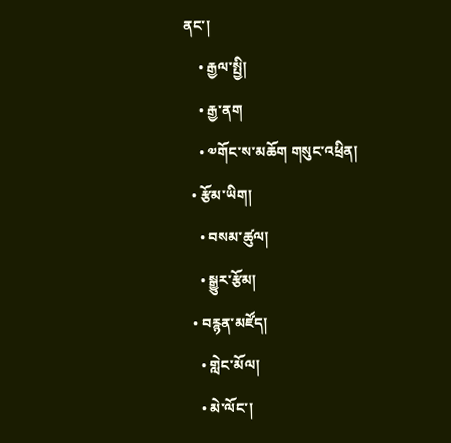ནང་།
    • རྒྱལ་སྤྱི།
    • རྒྱ་ནག
    • ༧གོང་ས་མཆོག གསུང་འཕྲིན།
  • རྩོམ་ཡིག།
    • བསམ་ཚུལ།
    • སྒྱུར་རྩོམ།
  • བརྙན་མཛོད།
    • གླེང་མོལ།
    • མེ་ལོང་།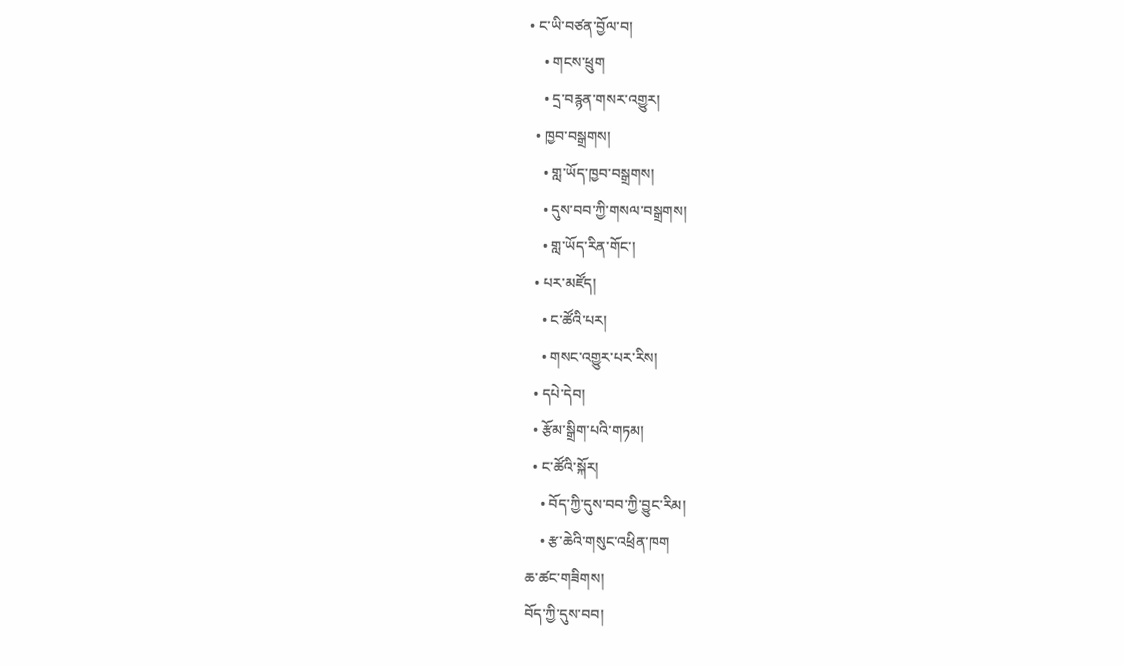• ང་ཡི་བཙན་བྱོལ་བ།
    • གངས་ཕྲུག
    • དྲ་བརྙན་གསར་འགྱུར།
  • ཁྱབ་བསྒྲགས།
    • གླ་ཡོད་ཁྱབ་བསྒྲགས།
    • དུས་བབ་ཀྱི་གསལ་བསྒྲགས།
    • གླ་ཡོད་རིན་གོང་།
  • པར་མཛོད།
    • ང་ཚོའི་པར།
    • གསང་འགྱུར་པར་རིས།
  • དཔེ་དེབ།
  • རྩོམ་སྒྲིག་པའི་གཏམ།
  • ང་ཚོའི་སྐོར།
    • བོད་ཀྱི་དུས་བབ་ཀྱི་བྱུང་རིམ།
    • རྩ་ཆེའི་གསུང་འཕྲིན་ཁག
ཆ་ཚང་གཟིགས།
བོད་ཀྱི་དུས་བབ།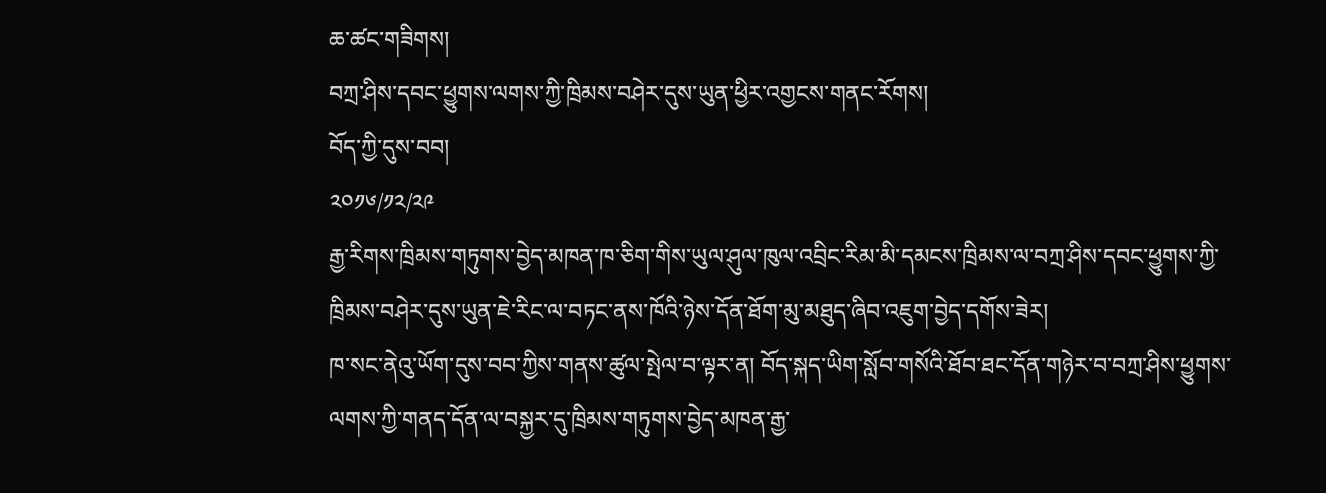ཆ་ཚང་གཟིགས།
བཀྲ་ཤིས་དབང་ཕྱུགས་ལགས་ཀྱི་ཁྲིམས་བཤེར་དུས་ཡུན་ཕྱིར་འགྱངས་གནང་རོགས།
བོད་ཀྱི་དུས་བབ།
༢༠༡༦/༡༢/༢༩
རྒྱ་རིགས་ཁྲིམས་གཏུགས་བྱེད་མཁན་ཁ་ཅིག་གིས་ཡུལ་ཤུལ་ཁུལ་འབྲིང་རིམ་མི་དམངས་ཁྲིམས་ལ་བཀྲ་ཤིས་དབང་ཕྱུགས་ཀྱི་ཁྲིམས་བཤེར་དུས་ཡུན་ཇེ་རིང་ལ་བཏང་ནས་ཁོའི་ཉེས་དོན་ཐོག་མུ་མཐུད་ཞིབ་འཇུག་བྱེད་དགོས་ཟེར།
ཁ་སང་ནེའུ་ཡོག་དུས་བབ་ཀྱིས་གནས་ཚུལ་སྤེལ་བ་ལྟར་ན། བོད་སྐད་ཡིག་སློབ་གསོའི་ཐོབ་ཐང་དོན་གཉེར་བ་བཀྲ་ཤིས་ཕྱུགས་ལགས་ཀྱི་གནད་དོན་ལ་བསྐྱར་དུ་ཁྲིམས་གཏུགས་བྱེད་མཁན་རྒྱ་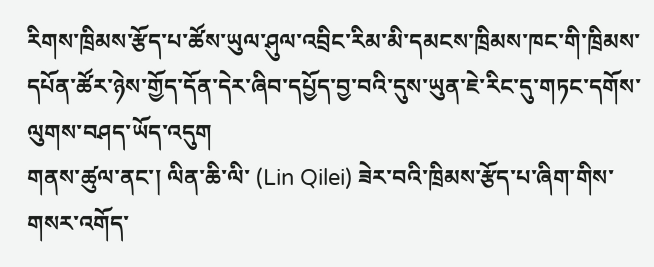རིགས་ཁྲིམས་རྩོད་པ་ཚོས་ཡུལ་ཤུལ་འབྲིང་རིམ་མི་དམངས་ཁྲིམས་ཁང་གི་ཁྲིམས་དཔོན་ཚོར་ཉེས་གྱོད་དོན་དེར་ཞིབ་དཔྱོད་བྱ་བའི་དུས་ཡུན་ཇེ་རིང་དུ་གཏང་དགོས་ལུགས་བཤད་ཡོད་འདུག
གནས་ཚུལ་ནང་། ལིན་ཆི་ལི་ (Lin Qilei) ཟེར་བའི་ཁྲིམས་རྩོད་པ་ཞིག་གིས་གསར་འགོད་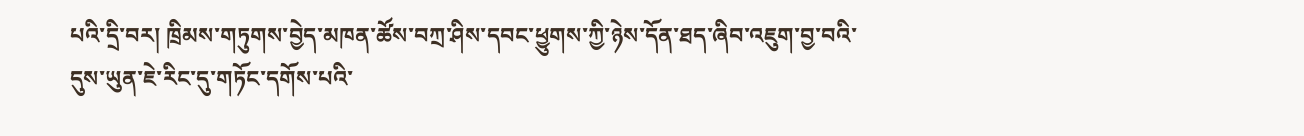པའི་དྲི་བར། ཁྲིམས་གཏུགས་བྱེད་མཁན་ཚོས་བཀྲ་ཤིས་དབང་ཕྱུགས་ཀྱི་ཉེས་དོན་ཐད་ཞིབ་འཇུག་བྱ་བའི་དུས་ཡུན་ཇེ་རིང་དུ་གཏོང་དགོས་པའི་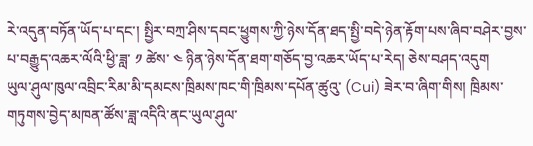རེ་འདུན་བཏོན་ཡོད་པ་དང་། སྤྱིར་བཀྲ་ཤིས་དབང་ཕྱུགས་ཀྱི་ཉེས་དོན་ཐད་སྤྱི་བདེ་ཉེན་རྟོག་པས་ཞིབ་བཤེར་བྱས་པ་བརྒྱུད་འཆར་ལོའི་ཕྱི་ཟླ་ ༡ ཚེས་ ༤ ཉིན་ཉེས་དོན་ཐག་གཅོད་བྱ་འཆར་ཡོད་པ་རེད། ཅེས་བཤད་འདུག
ཡུལ་ཤུལ་ཁུལ་འབྲིང་རིམ་མི་དམངས་ཁྲིམས་ཁང་གི་ཁྲིམས་དཔོན་ཚུའུ་ (Cui) ཟེར་བ་ཞིག་གིས། ཁྲིམས་གཏུགས་བྱེད་མཁན་ཚོས་ཟླ་འདིའི་ནང་ཡུལ་ཤུལ་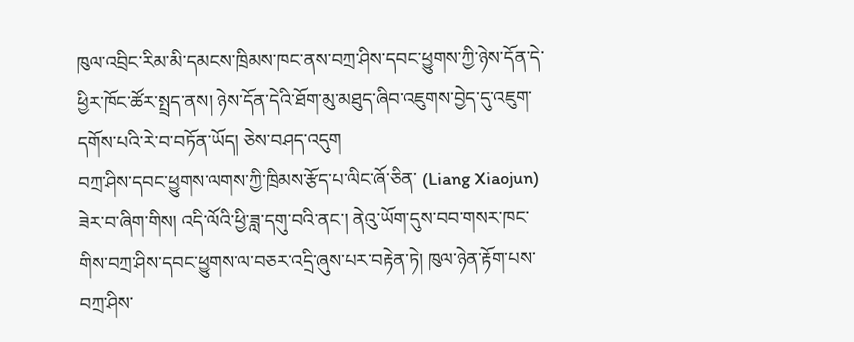ཁུལ་འབྲིང་རིམ་མི་དམངས་ཁྲིམས་ཁང་ནས་བཀྲ་ཤིས་དབང་ཕྱུགས་ཀྱི་ཉེས་དོན་དེ་ཕྱིར་ཁོང་ཚོར་སྤྲད་ནས། ཉེས་དོན་དེའི་ཐོག་མུ་མཐུད་ཞིབ་འཇུགས་བྱེད་དུ་འཇུག་དགོས་པའི་རེ་བ་བཏོན་ཡོད། ཅེས་བཤད་འདུག
བཀྲ་ཤིས་དབང་ཕྱུགས་ལགས་ཀྱི་ཁྲིམས་རྩོད་པ་ལིང་ཞོ་ཅིན་ (Liang Xiaojun) ཟེར་བ་ཞིག་གིས། འདི་ལོའི་ཕྱི་ཟླ་དགུ་བའི་ནང་། ནེའུ་ཡོག་དུས་བབ་གསར་ཁང་གིས་བཀྲ་ཤིས་དབང་ཕྱུགས་ལ་བཅར་འདྲི་ཞུས་པར་བརྟེན་ཏེ། ཁུལ་ཉེན་རྟོག་པས་བཀྲ་ཤིས་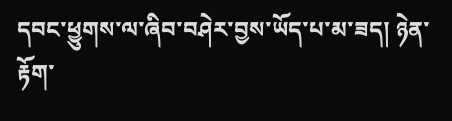དབང་ཕྱུགས་ལ་ཞིབ་བཤེར་བྱས་ཡོད་པ་མ་ཟད། ཉེན་རྟོག་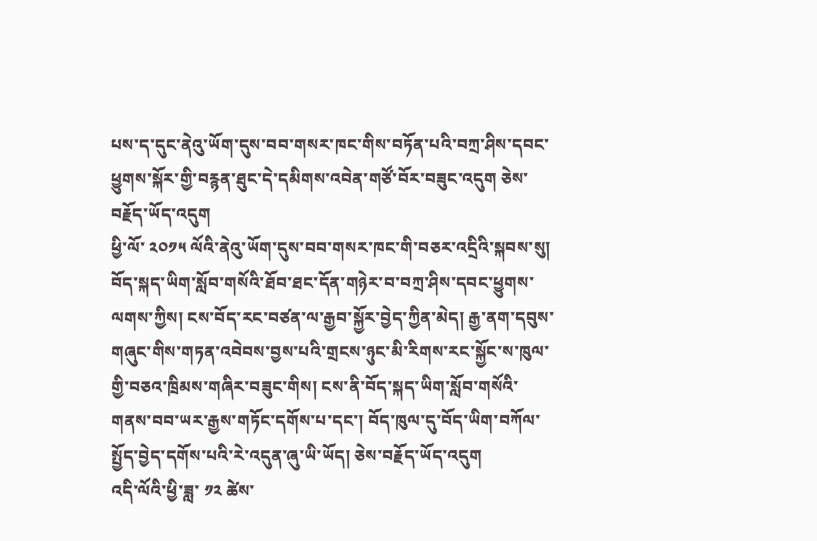པས་ད་དུང་ནེའུ་ཡོག་དུས་བབ་གསར་ཁང་གིས་བཏོན་པའི་བཀྲ་ཤིས་དབང་ཕྱུགས་སྐོར་གྱི་བརྙན་ཐུང་དེ་དམིགས་འབེན་གཙོ་བོར་བཟུང་འདུག ཅེས་བརྗོད་ཡོད་འདུག
ཕྱི་ལོ་ ༢༠༡༥ ལོའི་ནེའུ་ཡོག་དུས་བབ་གསར་ཁང་གི་བཅར་འདྲིའི་སྐབས་སུ། བོད་སྐད་ཡིག་སློབ་གསོའི་ཐོབ་ཐང་དོན་གཉེར་བ་བཀྲ་ཤིས་དབང་ཕྱུགས་ལགས་ཀྱིས། ངས་བོད་རང་བཙན་ལ་རྒྱབ་སྐྱོར་བྱེད་ཀྱིན་མེད། རྒྱ་ནག་དབུས་གཞུང་གིས་གཏན་འབེབས་བྱས་པའི་གྲངས་ཉུང་མི་རིགས་རང་སྐྱོང་ས་ཁུལ་གྱི་བཅའ་ཁྲིམས་གཞིར་བཟུང་གིས། ངས་ནི་བོད་སྐད་ཡིག་སློབ་གསོའི་གནས་བབ་ཡར་རྒྱས་གཏོང་དགོས་པ་དང་། བོད་ཁུལ་དུ་བོད་ཡིག་བཀོལ་སྤྱོད་བྱེད་དགོས་པའི་རེ་འདུན་ཞུ་ཡི་ཡོད། ཅེས་བརྗོད་ཡོད་འདུག
འདི་ལོའི་ཕྱི་ཟླ་ ༡༢ ཚེས་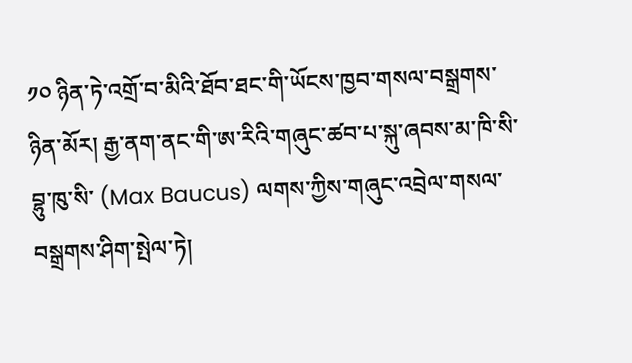༡༠ ཉིན་ཏེ་འགྲོ་བ་མིའི་ཐོབ་ཐང་གི་ཡོངས་ཁྱབ་གསལ་བསྒྲགས་ཉིན་མོར། རྒྱ་ནག་ནང་གི་ཨ་རིའི་གཞུང་ཚབ་པ་སྐུ་ཞབས་མ་ཁི་སི་བྷུ་ཁུ་སི་ (Max Baucus) ལགས་ཀྱིས་གཞུང་འབྲེལ་གསལ་བསྒྲགས་ཤིག་སྤེལ་ཏེ།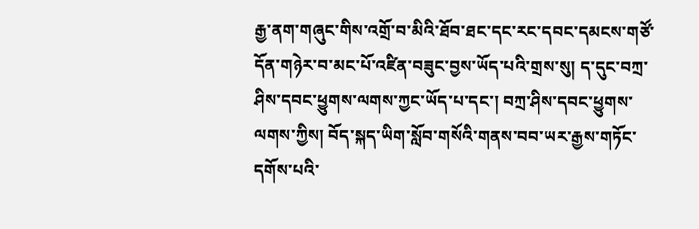རྒྱ་ནག་གཞུང་གིས་འགྲོ་བ་མིའི་ཐོབ་ཐང་དང་རང་དབང་དམངས་གཙོ་དོན་གཉེར་བ་མང་པོ་འཛིན་བཟུང་བྱས་ཡོད་པའི་གྲས་སུ། ད་དུང་བཀྲ་ཤིས་དབང་ཕྱུགས་ལགས་ཀྱང་ཡོད་པ་དང་། བཀྲ་ཤིས་དབང་ཕྱུགས་ལགས་ཀྱིས། བོད་སྐད་ཡིག་སློབ་གསོའི་གནས་བབ་ཡར་རྒྱས་གཏོང་དགོས་པའི་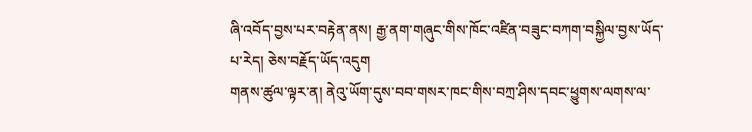ཞི་འབོད་བྱས་པར་བརྟེན་ནས། རྒྱ་ནག་གཞུང་གིས་ཁོང་འཛིན་བཟུང་བཀག་བསྐྱིལ་བྱས་ཡོད་པ་རེད། ཅེས་བརྗོད་ཡོད་འདུག
གནས་ཚུལ་ལྟར་ན། ནེའུ་ཡོག་དུས་བབ་གསར་ཁང་གིས་བཀྲ་ཤིས་དབང་ཕྱུགས་ལགས་ལ་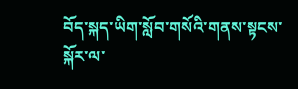བོད་སྐད་ཡིག་སློབ་གསོའི་གནས་སྟངས་སྐོར་ལ་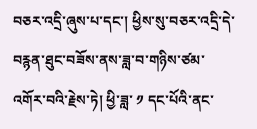བཅར་འདྲི་ཞུས་པ་དང་། ཕྱིས་སུ་བཅར་འདྲི་དེ་བརྙན་ཐུང་བཟོས་ནས་ཟླ་བ་གཉིས་ཙམ་འགོར་བའི་རྗེས་ཏེ། ཕྱི་ཟླ་ ༡ དང་པོའི་ནང་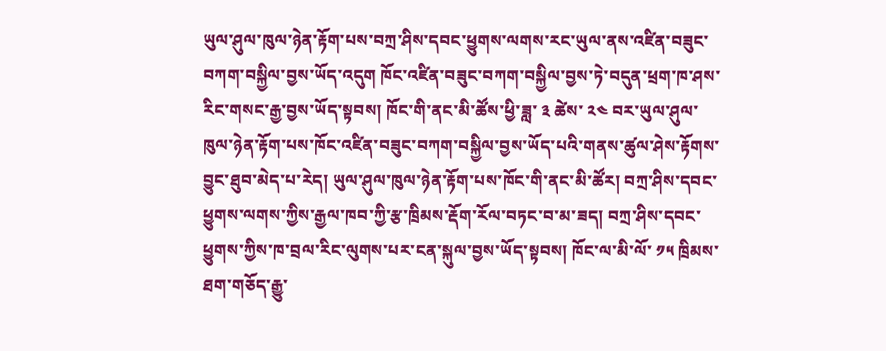ཡུལ་ཤུལ་ཁུལ་ཉེན་རྟོག་པས་བཀྲ་ཤིས་དབང་ཕྱུགས་ལགས་རང་ཡུལ་ནས་འཛིན་བཟུང་བཀག་བསྐྱིལ་བྱས་ཡོད་འདུག ཁོང་འཛིན་བཟུང་བཀག་བསྐྱིལ་བྱས་ཏེ་བདུན་ཕྲག་ཁ་ཤས་རིང་གསང་རྒྱ་བྱས་ཡོད་སྟབས། ཁོང་གི་ནང་མི་ཚོས་ཕྱི་ཟླ་ ༣ ཚེས་ ༢༤ བར་ཡུལ་ཤུལ་ཁུལ་ཉེན་རྟོག་པས་ཁོང་འཛིན་བཟུང་བཀག་བསྐྱིལ་བྱས་ཡོད་པའི་གནས་ཚུལ་ཤེས་རྟོགས་བྱུང་ཐུབ་མེད་པ་རེད། ཡུལ་ཤུལ་ཁུལ་ཉེན་རྟོག་པས་ཁོང་གི་ནང་མི་ཚོར། བཀྲ་ཤིས་དབང་ཕྱུགས་ལགས་ཀྱིས་རྒྱལ་ཁབ་ཀྱི་རྩ་ཁྲིམས་རྡོག་རོལ་བཏང་བ་མ་ཟད། བཀྲ་ཤིས་དབང་ཕྱུགས་ཀྱིས་ཁ་བྲལ་རིང་ལུགས་པར་ངན་སྐུལ་བྱས་ཡོད་སྟབས། ཁོང་ལ་མི་ལོ་ ༡༥ ཁྲིམས་ཐག་གཅོད་རྒྱུ་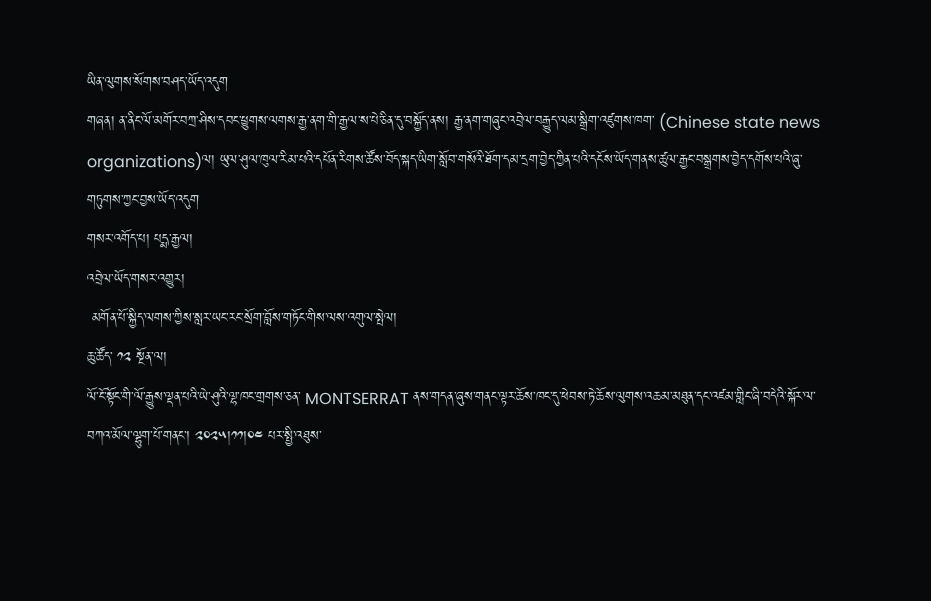ཡིན་ལུགས་སོགས་བཤད་ཡོད་འདུག
གཞན། ན་ནིང་ལོ་མགོར་བཀྲ་ཤིས་དབང་ཕྱུགས་ལགས་རྒྱ་ནག་གི་རྒྱལ་ས་པེ་ཅིན་དུ་བསྐྱོད་ནས། རྒྱ་ནག་གཞུང་འབྲེལ་བརྒྱུད་ལམ་སྒྲིག་འཛུགས་ཁག་ (Chinese state news organizations)ལ། ཡུལ་ཤུལ་ཁུལ་རིམ་པའི་དཔོན་རིགས་ཚོས་བོད་སྐད་ཡིག་སློབ་གསོའི་ཐོག་དམ་དྲག་བྱེད་ཀྱིན་པའི་དངོས་ཡོད་གནས་ཚུལ་རྒྱང་བསྒྲགས་བྱེད་དགོས་པའི་ཞུ་གཏུགས་ཀྱང་བྱས་ཡོད་འདུག
གསར་འགོད་པ། པདྨ་རྒྱལ།
འབྲེལ་ཡོད་གསར་འགྱུར།
 མགོན་པོ་སྐྱིད་ལགས་ཀྱིས་སླར་ཡང་རང་སྲོག་བློས་གཏོང་གིས་ལས་འགུལ་སྤེལ།
ཆུ་ཚོད་ ༡༢ སྔོན་ལ།
ལོ་ངོ་སྟོང་གི་ལོ་རྒྱུས་ལྡན་པའི་ཡེ་ཤུའི་ལྷ་ཁང་གྲགས་ཅན་ MONTSERRAT ནས་གདན་ཞུས་གནང་ལྟར་ཆོས་ཁང་དུ་ཕེབས་ཏེ་ཆོས་ལུགས་འཆམ་མཐུན་དང་འཛམ་གླིང་ཞི་བདེའི་སྐོར་ལ་བཀའ་མོལ་ལྷུག་པོ་གནང་། ༢༠༢༥།༡༡།༠༤ པར་སྤྱི་འཐུས་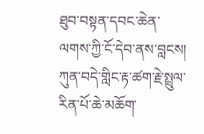ཐུབ་བསྟན་དབང་ཆེན་ལགས་ཀྱི་ངོ་དེབ་ནས་བླངས།
ཀུན་བདེ་གླིང་རྟ་ཚག་རྗེ་སྤྲུལ་རིན་པོ་ཆེ་མཆོག་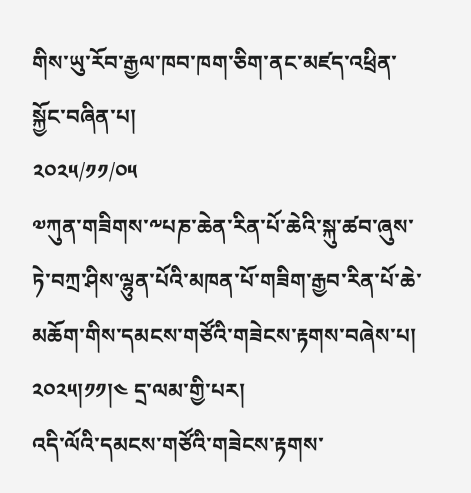གིས་ཡུ་རོབ་རྒྱལ་ཁབ་ཁག་ཅིག་ནང་མཛད་འཕྲིན་སྐྱོང་བཞིན་པ།
༢༠༢༥/༡༡/༠༥
༧ཀུན་གཟིགས་༸པཎ་ཆེན་རིན་པོ་ཆེའི་སྐུ་ཚབ་ཞུས་ཏེ་བཀྲ་ཤིས་ལྷུན་པོའི་མཁན་པོ་གཟིག་རྒྱབ་རིན་པོ་ཆེ་མཆོག་གིས་དམངས་གཙོའི་གཟེངས་རྟགས་བཞེས་པ། ༢༠༢༥།༡༡།༤ དྲ་ལམ་གྱི་པར།
འདི་ལོའི་དམངས་གཙོའི་གཟེངས་རྟགས་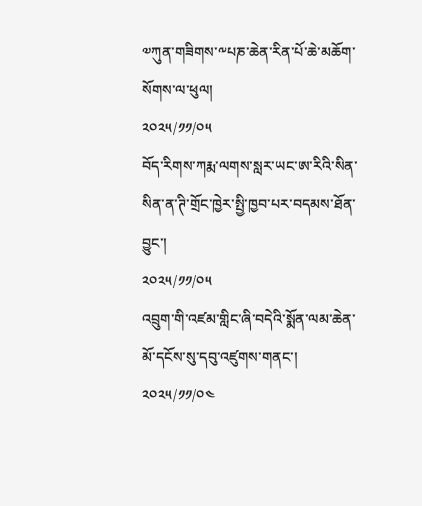༧ཀུན་གཟིགས་༸པཎ་ཆེན་རིན་པོ་ཆེ་མཆོག་སོགས་ལ་ཕུལ།
༢༠༢༥/༡༡/༠༥
བོད་རིགས་ཀརྨ་ལགས་སླར་ཡང་ཨ་རིའི་སིན་སིན་ན་ཊི་གྲོང་ཁྱེར་སྤྱི་ཁྱབ་པར་བདམས་ཐོན་བྱུང་།
༢༠༢༥/༡༡/༠༥
འབྲུག་གི་འཛམ་གླིང་ཞི་བདེའི་སྨོན་ལམ་ཆེན་མོ་དངོས་སུ་དབུ་འཛུགས་གནང་།
༢༠༢༥/༡༡/༠༤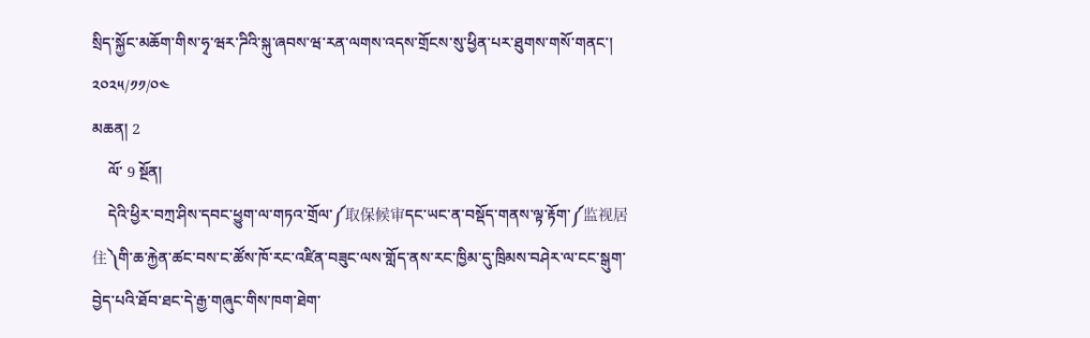སྲིད་སྐྱོང་མཆོག་གིས་ཧྭ་ཝར་ཌིའི་སྐུ་ཞབས་ཝ་རན་ལགས་འདས་གྲོངས་སུ་ཕྱིན་པར་ཐུགས་གསོ་གནང་།
༢༠༢༥/༡༡/༠༤
མཆན། 2
    ལོ་ 9 སྔོན།
    དེའི་ཕྱིར་བཀྲ་ཤིས་དབང་ཕྱུག་ལ་གཏའ་གྲོལ་༼取保候审དང་ཡང་ན་བསྡོད་གནས་ལྟ་རྟོག་༼监视居住༽གི་ཆ་རྐྱེན་ཚང་བས་ང་ཚོས་ཁོ་རང་འཛིན་བཟུང་ལས་གློད་ནས་རང་ཁྱིམ་དུ་ཁྲིམས་བཤེར་ལ་ངང་སྒུག་བྱེད་པའི་ཐོབ་ཐང་དེ་རྒྱ་གཞུང་གིས་ཁག་ཐེག་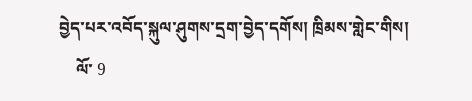བྱེད་པར་འབོད་སྐུལ་ཤུགས་དྲག་བྱེད་དགོས། ཁྲིམས་གླེང་གིས།
    ལོ་ 9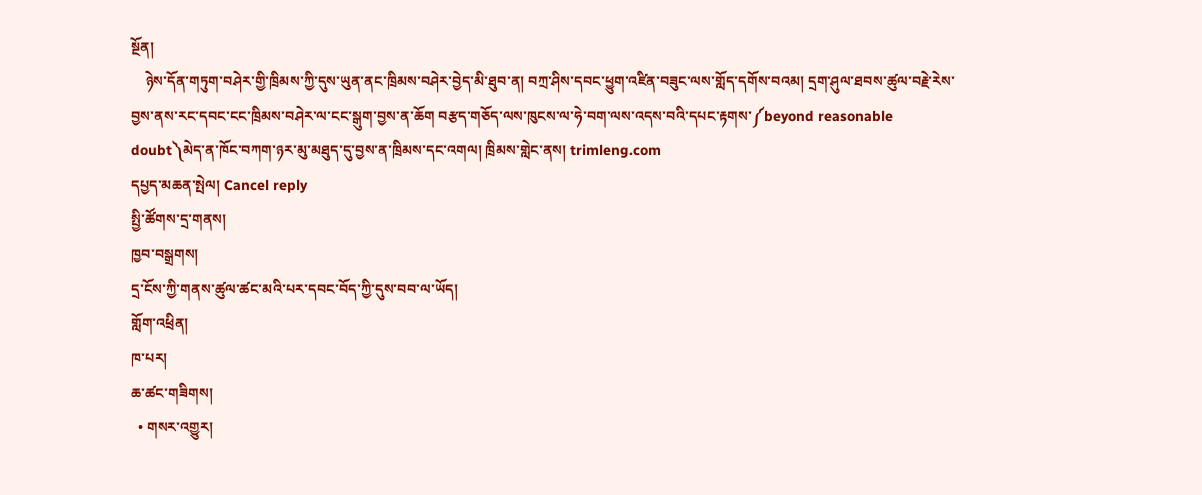སྔོན།
    ཉེས་དོན་གཏུག་བཤེར་གྱི་ཁྲིམས་ཀྱི་དུས་ཡུན་ནང་ཁྲིམས་བཤེར་བྱེད་མི་ཐུབ་ན། བཀྲ་ཤིས་དབང་ཕྱུག་འཛིན་བཟུང་ལས་གློད་དགོས་བའམ། དྲག་ཤུལ་ཐབས་ཚུལ་བརྗེ་རེས་བྱས་ནས་རང་དབང་ངང་ཁྲིམས་བཤེར་ལ་ངང་སྒུག་བྱས་ན་ཆོག བརྩད་གཅོད་ལས་ཁུངས་ལ་ཧེ་བག་ལས་འདས་བའི་དཔང་རྟགས་༼beyond reasonable doubt༽མེད་ན་ཁོང་བཀག་ཉར་མུ་མཐུད་དུ་བྱས་ན་ཁྲིམས་དང་འགལ། ཁྲིམས་གླེང་ནས། trimleng.com
དཔྱད་མཆན་སྤེལ། Cancel reply
སྤྱི་ཚོགས་དྲ་གནས།
ཁྱབ་བསྒྲགས།
དྲ་ངོས་ཀྱི་གནས་ཚུལ་ཚང་མའི་པར་དབང་བོད་ཀྱི་དུས་བབ་ལ་ཡོད།
གློག་འཕྲིན།
ཁ་པར།
ཆ་ཚང་གཟིགས།
  • གསར་འགྱུར།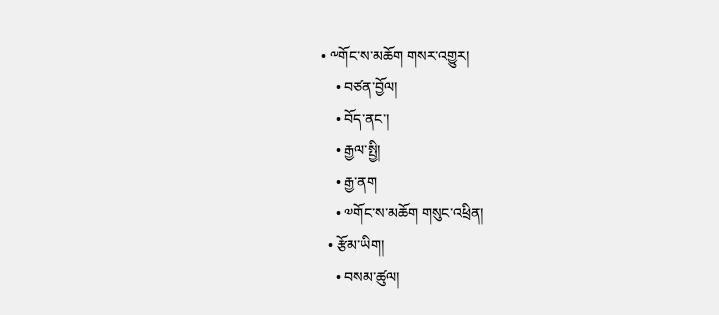• ༸གོང་ས་མཆོག གསར་འགྱུར།
    • བཙན་བྱོལ།
    • བོད་ནང་།
    • རྒྱལ་སྤྱི།
    • རྒྱ་ནག
    • ༧གོང་ས་མཆོག གསུང་འཕྲིན།
  • རྩོམ་ཡིག།
    • བསམ་ཚུལ།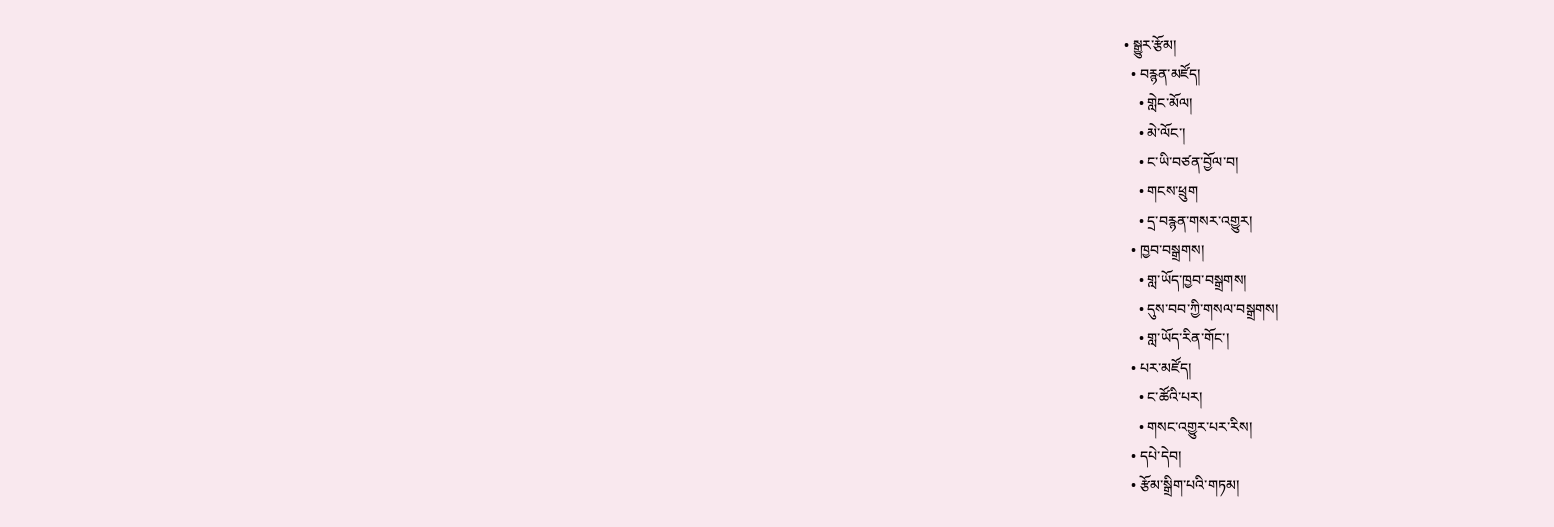• སྒྱུར་རྩོམ།
  • བརྙན་མཛོད།
    • གླེང་མོལ།
    • མེ་ལོང་།
    • ང་ཡི་བཙན་བྱོལ་བ།
    • གངས་ཕྲུག
    • དྲ་བརྙན་གསར་འགྱུར།
  • ཁྱབ་བསྒྲགས།
    • གླ་ཡོད་ཁྱབ་བསྒྲགས།
    • དུས་བབ་ཀྱི་གསལ་བསྒྲགས།
    • གླ་ཡོད་རིན་གོང་།
  • པར་མཛོད།
    • ང་ཚོའི་པར།
    • གསང་འགྱུར་པར་རིས།
  • དཔེ་དེབ།
  • རྩོམ་སྒྲིག་པའི་གཏམ།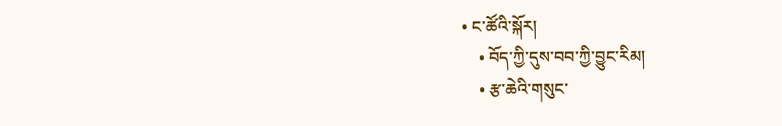• ང་ཚོའི་སྐོར།
    • བོད་ཀྱི་དུས་བབ་ཀྱི་བྱུང་རིམ།
    • རྩ་ཆེའི་གསུང་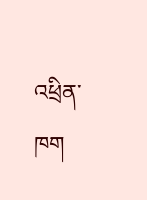འཕྲིན་ཁག